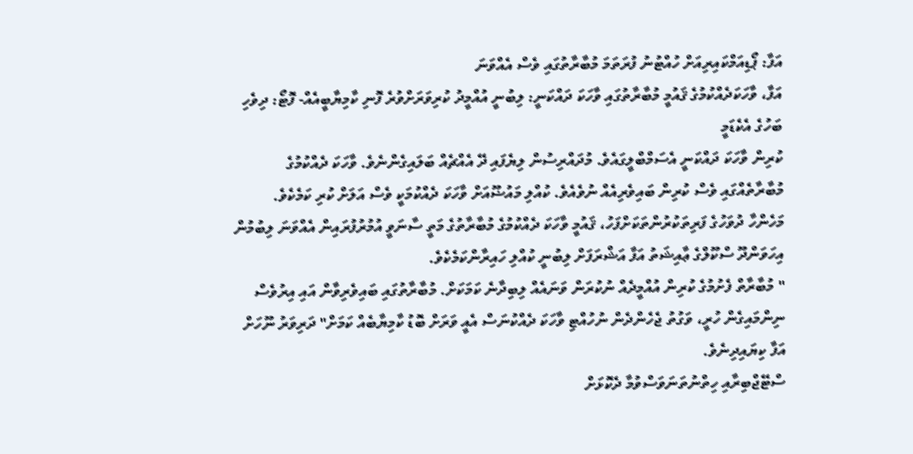އަފާ: ޕޯޑިއަމްކައިރިއަށް ހުއްޓުނު ފުރަތަމަ މުބާރާތުގައި ވެސް އެއްވަނަ
އަފާ، ވާހަކަދެއްކުމުގެ ޤައުމީ މުބާރާތުގައި ވާހަކަ ދައްކަނީ: ލިބުނީ އުއްމީދު ކުރިވަރަށްވުރެ ފޮނި ކާމިޔާބީއެއް- ފޮޓޯ: ދިވެހި ބަހުގެ އެކެޑަމީ
ކުރިން ވާހަކަ ދައްކަނީ އެސަމްބްލީގައެވެ. މުދައްރިސުން ލިޔެފައި ދޭ އެއްޗެއް ބަލައިގެންނެވެ. ވާހަކަ ދެއްކުމުގެ މުބާރާތެއްގައި ވެސް ކުރިން ބައިވެރިއެއް ނުވެއެވެ. ކުއްލި މައުޟޫއަށް ވާހަކަ ދެއްކުމަކީ ވެސް އަލަށް ކުރި ކަމެކެވެ.
މަހެންހާ ދުވަހުގެ ފަރިތަކުރުންތަކަށްފަހު، ޤައުމީ ވާހަކަ ދެއްކުމުގެ މުބާރާތުގެ މަތީ ސާނަވީ އުމުރުފުރައިން އެއްވަނަ ލިބުމުން އިހަވަންދޫ ސްކޫލްގެ ޢާއިޝަތު އަފާ އަޝްރަފަށް ލިބުނީ ކުއްލި ހައިރާންކަމެކެވެ.
" މުބާރާތް ފެށުމުގެ ކުރިން އުއްމީދެއް ނުކުރަން ވަނައެއް ލިބިދާނެ ކަމަކަށް. މުބާރާތުގައި ބައިވެރިވާން އައި އިރުވެސް ނިންމައިގެން ހުރީ، ވަގުތު ޖެހެންދެން ނުހުއްޓި ވާހަކަ ދެއްކުނަސް އެއީ ވަރަށް ބޮޑު ކާމިޔާބެއް ކަމަށް" ދަރިވަރު ނޫހަށް އަފާ ކިޔައިދިނެވެ.
ސްޓޭޖްބިރާއި ހިތްނުތަނަވަސްވުމާ ދެކޮޅަށް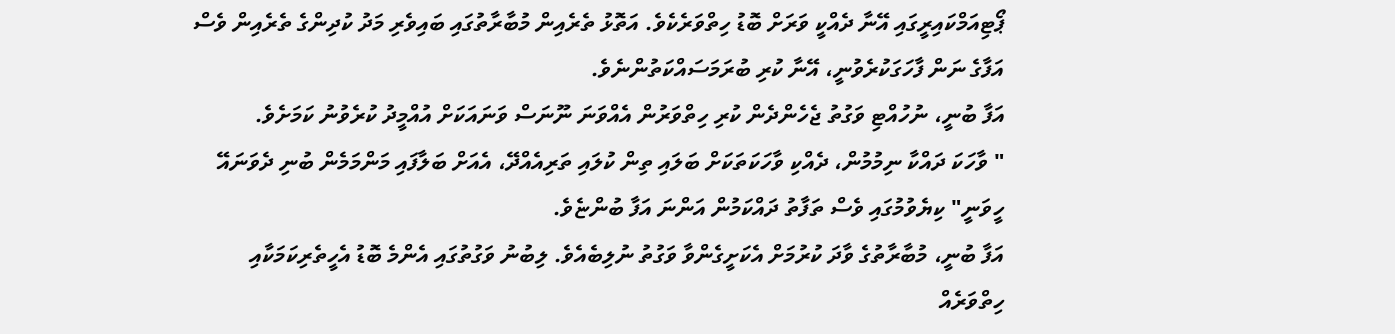ޕޯޓިއަމްކައިރީގައި އޭނާ ދެއްކީ ވަރަށް ބޮޑު ހިތްވަރެކެވެ. އަތޮޅު ތެރެއިން މުބާރާތުގައި ބައިވެރި މަދު ކުދިންގެ ތެރެއިން ވެސް އަފާގެ ނަން ފާހަގަކުރެވުނީ، އޭނާ ކުރި ބުރަމަސައްކަތުންނެވެ.
އަފާ ބުނީ، ނުހުއްޓި ވަގުތު ޖެހެންދެން ކުރި ހިތްވަރުން އެއްވަނަ ނޫނަސް ވަނައަކަށް އުއްމީދު ކުރެވުނު ކަމަށެވެ.
" ވާހަކަ ދައްކާ ނިމުމުން، ދެއްކި ވާހަކަތަކަށް ބަލައި ތިން ކުލައި ތަރިއެއްދޭ، އެއަށް ބަލާފައި މަންމަމެން ބުނި ދެވަނައޭ ހީވަނީ" ކިޔެވުމުގައި ވެސް ތަފާތު ދައްކަމުން އަންނަ އަފާ ބުންޏެވެ.
އަފާ ބުނީ، މުބާރާތުގެ ވާދަ ކުރުމަށް އެކަށީގެންވާ ވަގުތު ނުލިބެއެވެ. ލިބުނު ވަގުތުގައި އެންމެ ބޮޑު އެހީތެރިކަމަކާއި ހިތްވަރެއް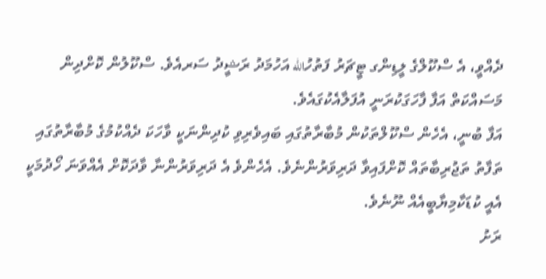ދެއްވީ، އެ ސްކޫލްގެ ލީޑިންގ ޓީޗަރު ފަތުހުالله އަހުމަދު ރަޝީދު ސަރއެވެ. ސްކޫލުން ކޮށްދިން މަސައްކަތް އަފާ ފާހަގަކުރަނީ އުފަލާއެކުގައެވެ.
އަފާ ބުނީ، އެހެން ސްކޫލްތަކުން މުބާރާތުގައި ބައިވެރިވި ކުދިންނަކީ ވާހަކަ ދެއްކުމުގެ މުބާރާތުގައި ތަފާތު ތަޖުރިބާތައް ކޮށްފައިވާ ދަރިވަރުންނެވެ. އެހެންވެ އެ ދަރިވަރުންނާ ވާދަކޮށް އެއްވަނަ ހޯދުމަކީ އެއީ ކުޑަކާމިޔާބީއެއް ނޫނެވެ.
ރަށު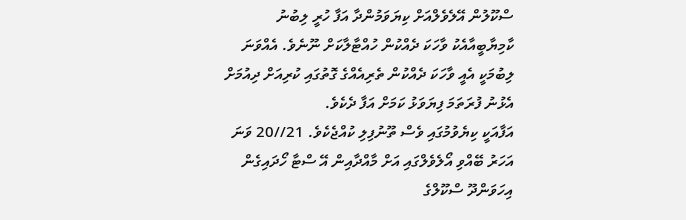ސްކޫލުން އޭލެވެލްއަށް ކިޔަވަމުންދާ އަފާ ހުރީ ލިބުނު ކާމިޔާބީއާއެކު ވާހަކަ ދެއްކުން ހުއްޓާލާކަށް ނޫނެވެ. އެއްވަނަ ލިބުމަކީ އެއީ ވާހަކަ ދެއްކުން ތެރިއެއްގެ ގޮތުގައި ކުރިއަށް ދިއުމަށް އެޅުނު ފުރަތަމަ ފިޔަވަޅު ކަމަށް އަފާ ދެކެވެ.
އަފާއަކީ ކިޔެވުމުގައި ވެސް ތޫނުފިލި ކުއްޖެކެވެ. 21//20 ވަނަ އަހަރު ބޭއްވި އޯލެވެލްގައި އަށް މާއްދާއިން އޭ ސްޓާ ހޯދައިގެން އިހަވަންދޫ ސްކޫލްގެ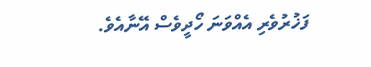ފަޚުރުވެރި އެއްވަނަ ހޯދީވެސް އޭނާއެވެ.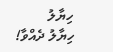ހިޔާލު
ހިޔާލު ދެއްވާ!